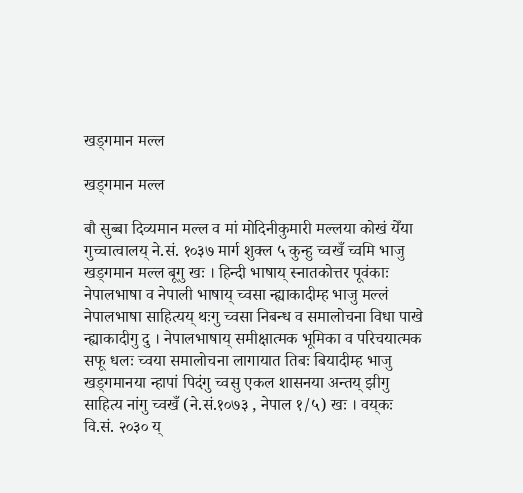खड्गमान मल्ल

खड्गमान मल्ल

बौ सुब्बा दिव्यमान मल्ल व मां मोदिनीकुमारी मल्लया कोखं येँया गुच्चात्वालय् ने.सं. १०३७ मार्ग शुक्ल ५ कुन्हु च्वखँ च्वमि भाजु खड्गमान मल्ल बूगु खः । हिन्दी भाषाय् स्नातकोत्तर पूवंकाः नेपालभाषा व नेपाली भाषाय् च्वसा न्ह्याकादीम्ह भाजु मल्लं नेपालभाषा साहित्यय् थःगु च्वसा निबन्ध व समालोचना विधा पाखे न्ह्याकादीगु दु । नेपालभाषाय् समीक्षात्मक भूमिका व परिचयात्मक सफू धलः च्वया समालोचना लागायात तिबः बियादीम्ह भाजु खड्गमानया न्हापां पिदंगु च्वसु एकल शासनया अन्तय् झीगु साहित्य नांगु च्वखँ (ने.सं.१०७३ , नेपाल १/५) खः । वय्‌कः वि.सं. २०३० य्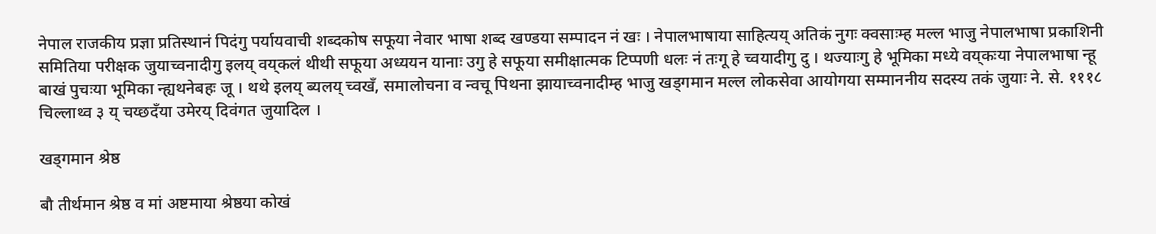नेपाल राजकीय प्रज्ञा प्रतिस्थानं पिदंगु पर्यायवाची शब्दकोष सफूया नेवार भाषा शब्द खण्डया सम्पादन नं खः । नेपालभाषाया साहित्यय् अतिकं नुगः क्वसाःम्ह मल्ल भाजु नेपालभाषा प्रकाशिनी समितिया परीक्षक जुयाच्वनादीगु इलय् वय्‌कलं थीथी सफूया अध्ययन यानाः उगु हे सफूया समीक्षात्मक टिप्पणी धलः नं तःगू हे च्वयादीगु दु । थज्याःगु हे भूमिका मध्ये वय्‌कःया नेपालभाषा न्हू बाखं पुचःया भूमिका न्ह्यथनेबहः जू । थथे इलय् ब्यलय् च्वखँ, समालोचना व न्वचू पिथना झायाच्वनादीम्ह भाजु खड्गमान मल्ल लोकसेवा आयोगया सम्माननीय सदस्य तकं जुयाः ने. से. १११८ चिल्लाथ्व ३ य् चय्छदँया उमेरय् दिवंगत जुयादिल ।

खड्गमान श्रेष्ठ

बौ तीर्थमान श्रेष्ठ व मां अष्टमाया श्रेष्ठया कोखं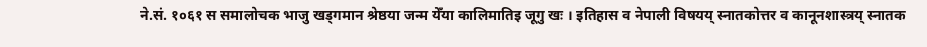ने.सं. १०६१ स समालोचक भाजु खड्गमान श्रेष्ठया जन्म येँया कालिमातिइ जूगु खः । इतिहास व नेपाली विषयय् स्नातकोत्तर व कानूनशास्त्रय् स्नातक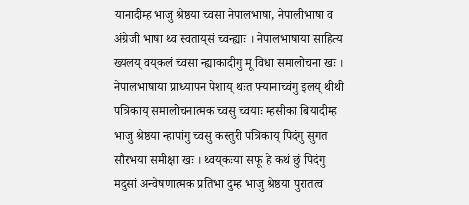यानादीम्ह भाजु श्रेष्ठया च्वसा नेपालभाषा, नेपालीभाषा व अंग्रेजी भाषा थ्व स्वताय्‌सं च्वन्ह्याः । नेपालभाषाया साहित्य ख्यलय् वय्‌कलं च्वसा न्ह्याकादीगु मू विधा समालोचना खः । नेपालभाषाया प्राध्यापन पेशाय् थःत फ्यानाच्वंगु इलय् थीथी पत्रिकाय् समालोचनात्मक च्वसु च्वयाः म्हसीका बियादीम्ह भाजु श्रेष्ठया न्हापांगु च्वसु कस्तुरी पत्रिकाय् पिदंगु सुगत सौरभया समीक्षा खः । थ्वय्‌कःया सफू हे कथं छुं पिदंगु मदुसां अन्वेषणात्मक प्रतिभा दुम्ह भाजु श्रेष्ठया पुरातत्व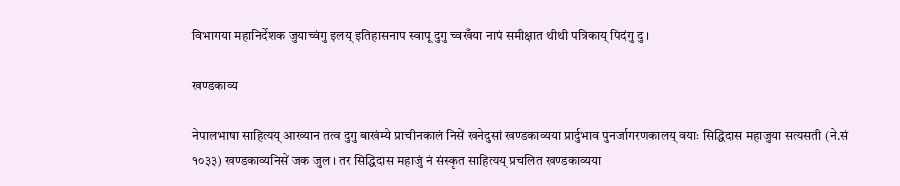विभागया महानिर्देशक जुयाच्वंगु इलय् इतिहासनाप स्वापू दुगु च्वखँया नापं समीक्षात थीथी पत्रिकाय् पिदंगु दु ।

खण्डकाव्य

नेपालभाषा साहित्यय् आख्यान तत्व दुगु बाखंम्ये प्राचीनकालं निसें खनेदुसां खण्डकाव्यया प्रार्दुभाव पुनर्जागरणकालय् वयाः सिद्धिदास महाजुया सत्यसती (ने.सं १०३३) खण्डकाव्यनिसें जक जुल । तर सिद्धिदास महाजुं नं संस्कृत साहित्यय् प्रचलित खण्डकाव्यया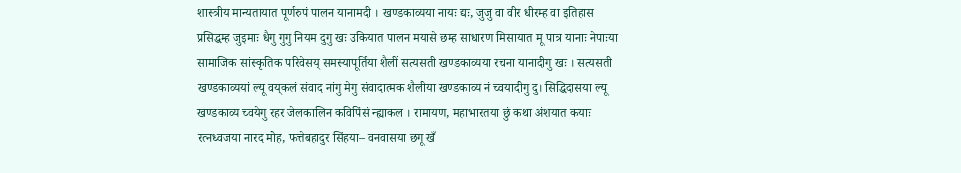शास्त्रीय मान्यतायात पूर्णरुपं पालन यानामदी । खण्डकाव्यया नायः द्यः, जुजु वा वीर धीरम्ह वा इतिहास प्रसिद्धम्ह जुइमाः धैगु गुगु नियम दुगु खः उकियात पालन मयासे छम्ह साधारण मिसायात मू पात्र यानाः नेपाःया सामाजिक सांस्कृतिक परिवेसय् समस्यापूर्तिया शैलीं सत्यसती खण्डकाव्यया रचना यानादीगु खः । सत्यसती खण्डकाव्ययां ल्यू वय्‌कलं संवाद नांगु मेगु संवादात्मक शैलीया खण्डकाव्य नं च्वयादीगु दु। सिद्धिदासया ल्यू खण्डकाव्य च्वयेगु रहर जेलकालिन कविपिंसं न्ह्याकल । रामायण, महाभारतया छुं कथा अंशयात कयाः रत्नध्वजया नारद मोह, फत्तेबहादुर सिंहया– वनवासया छगू खँ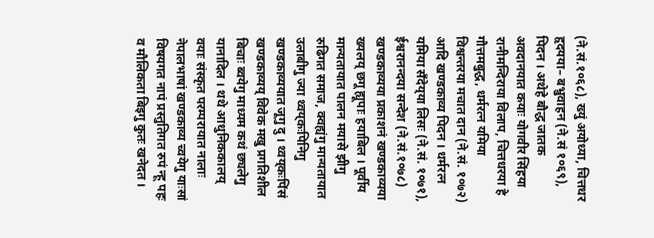(ने.सं.१०६८), ख्युं अयोध्या, चित्तधर हृदयया– बभ्रुवाहन (ने.सं १०६९), पिदन । अथेहे बौद्ध जातक अवदानयात कयाः योगवीर सिंहया रानीमन्दिराया विलाप, चित्तधरया हे गौत्तमबुद्ध, धर्मरत्न यमिया विश्वन्तरया मचात दान (ने.सं. १०७२) आदि खण्डकाव्य पिदन । धर्मरत्न यमिया सँदेय्‌या लिसः (ने.सं. १०७१), ईश्वरानन्दया सन्देश (ने.सं.१०७८) खण्डकाव्यया प्रकाशनं खण्डकाव्यया ख्यलय् छगू ह्यूपाः हयाबिल । पूर्वीय मान्यतायात पालन मयासे झीगु रुढिगत समाज, क्वह्यंगु मान्यतायात उलाबीगु ज्या थ्वय्‌कःपिनिगु खण्डकाव्ययात जूगु दु । थ्वय्‌कःपिंसं खण्डकाव्यय् विवेक मखु प्रगतिशील बिचाः ब्वयेगु माध्यम कथं छ्यलेगु यानादिल । थथे आधुनिककालय् वयाः संस्कृत परम्परायात नालाः नेपालभाषां खण्डकाव्य च्वयेगु याःसां विषयगत नापं प्रस्तुतिगत रुपं न्हू पहः व मौलिकता बिइगु कुतः खनेदत ।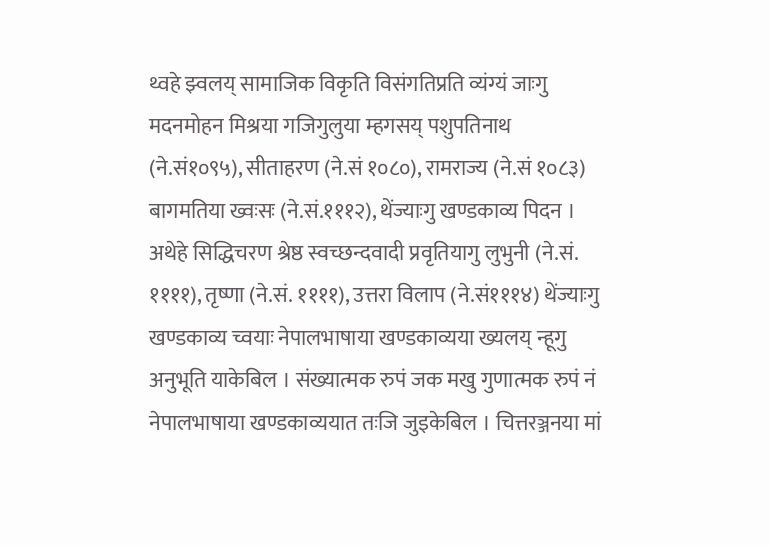थ्वहे झ्वलय् सामाजिक विकृति विसंगतिप्रति व्यंग्यं जाःगु मदनमोहन मिश्रया गजिगुलुया म्हगसय् पशुपतिनाथ (ने.सं१०९५), सीताहरण (ने.सं १०८०), रामराज्य (ने.सं १०८३) बागमतिया ख्वःसः (ने.सं.१११२), थेंज्याःगु खण्डकाव्य पिदन । अथेहे सिद्धिचरण श्रेष्ठ स्वच्छन्दवादी प्रवृतियागु लुभुनी (ने.सं. ११११), तृष्णा (ने.सं. ११११), उत्तरा विलाप (ने.सं१११४) थेंज्याःगु खण्डकाव्य च्वयाः नेपालभाषाया खण्डकाव्यया ख्यलय् न्हूगु अनुभूति याकेबिल । संख्यात्मक रुपं जक मखु गुणात्मक रुपं नं नेपालभाषाया खण्डकाव्ययात तःजि जुइकेबिल । चित्तरञ्जनया मां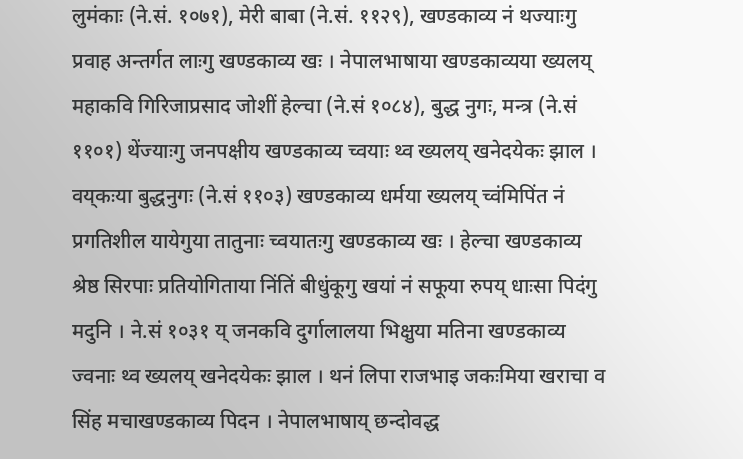लुमंकाः (ने.सं. १०७१), मेरी बाबा (ने.सं. ११२९), खण्डकाव्य नं थज्याःगु प्रवाह अन्तर्गत लाःगु खण्डकाव्य खः । नेपालभाषाया खण्डकाव्यया ख्यलय् महाकवि गिरिजाप्रसाद जोशीं हेल्चा (ने.सं १०८४), बुद्ध नुगः, मन्त्र (ने.सं ११०१) थेंज्याःगु जनपक्षीय खण्डकाव्य च्वयाः थ्व ख्यलय् खनेदयेकः झाल । वय्‌कःया बुद्धनुगः (ने.सं ११०३) खण्डकाव्य धर्मया ख्यलय् च्वंमिपिंत नं प्रगतिशील यायेगुया तातुनाः च्वयातःगु खण्डकाव्य खः । हेल्चा खण्डकाव्य श्रेष्ठ सिरपाः प्रतियोगिताया निंतिं बीधुंकूगु खयां नं सफूया रुपय् धाःसा पिदंगु मदुनि । ने.सं १०३१ य् जनकवि दुर्गालालया भिक्षुया मतिना खण्डकाव्य ज्वनाः थ्व ख्यलय् खनेदयेकः झाल । थनं लिपा राजभाइ जकःमिया खराचा व सिंह मचाखण्डकाव्य पिदन । नेपालभाषाय् छन्दोवद्ध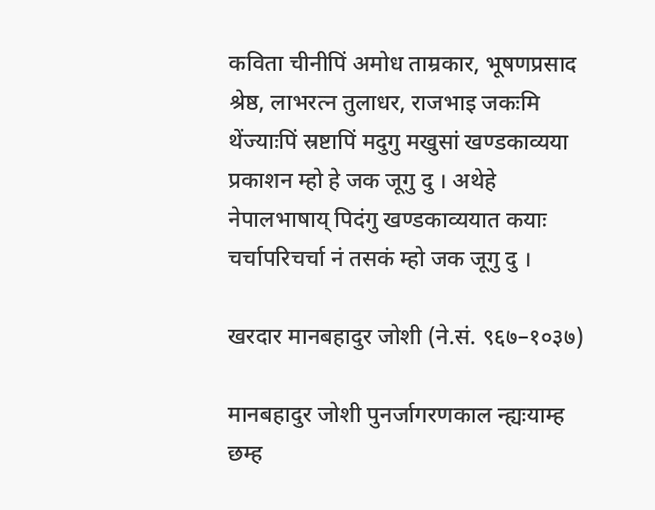कविता चीनीपिं अमोध ताम्रकार, भूषणप्रसाद श्रेष्ठ, लाभरत्न तुलाधर, राजभाइ जकःमि थेंज्याःपिं स्रष्टापिं मदुगु मखुसां खण्डकाव्यया प्रकाशन म्हो हे जक जूगु दु । अथेहे नेपालभाषाय् पिदंगु खण्डकाव्ययात कयाः चर्चापरिचर्चा नं तसकं म्हो जक जूगु दु ।

खरदार मानबहादुर जोशी (ने.सं. ९६७–१०३७)

मानबहादुर जोशी पुनर्जागरणकाल न्ह्यःयाम्ह छम्ह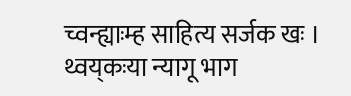च्वन्ह्याःम्ह साहित्य सर्जक खः । थ्वय्‌कःया न्यागू भाग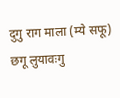दुगु राग माला (म्ये सफू) छगू लुयावःगु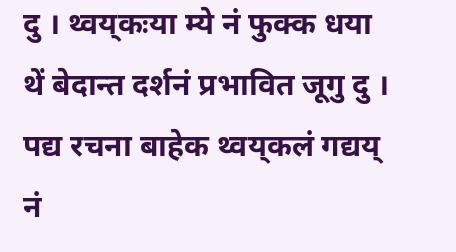दु । थ्वय्‌कःया म्ये नं फुक्क धया थें बेदान्त दर्शनं प्रभावित जूगु दु । पद्य रचना बाहेक थ्वय्‌कलं गद्यय् नं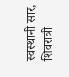स्वस्थानी सार, शिवरात्री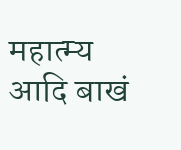महात्म्य आदि बाखं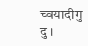च्वयादीगु दु ।